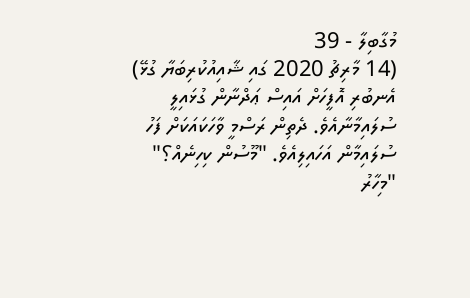މުގާބިލާ - 39
(14 މާރިޗު 2020 ގައި ޝާއިއުކުރިބަޔާ ގުޅޭ)
އެނބުރި އޮފީހަށް އައިސް ޢަދްނާން ގުޅައިލީ ސުލައިމާނާއެވެ. ދެތިން ރަސްމީ ވާހަކައަކަށް ފަހު ސުލައިމާން އަހައިލިއެވެ. "މޫސުން ކިހިނެއް؟"
"މިހާރު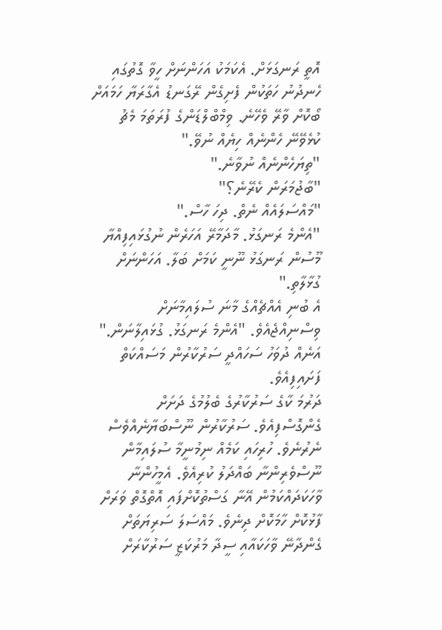އޮތީ ރަނގަޅަށް. އެކަމަކު އަހަންނަށް ހީވާ ގޮތުގައި ހެނދުނު ހަތަކުން ފެށިގެން ރޭގަނޑު އެގާރަޔާ ހަމައަށް ބޯކޮށް ވާރޭ ވެހޭނެ. ވިމްބްލްޑަންގެ ފުރަތަމަ މެޗު ކުޅެވޭނޭ ހެންނެއް ހިޔެއް ނުވޭ."
"ތިޔަހެންނެއް ނުވާނެ."
"ބާޖުމަރަން ކެރޭނެ؟"
"މައްސަލައެއް ނެތް. ދިހަ ހާސް."
"އެންމެ ރަނގަޅު. މާދަމާރޭ އަހަރެން ނުގުޅައިފިއްޔާ މޫސުން ރަނގަޅު ނޫނީ ކަމަށް ބަލާ. އަހަންނަށް ގުޅާލާތި."
އެ ބުނި އެއްޗެއްގެ މާނަ ސުލައިމާނަށް ވިސްނިއްޖެއެވެ. "އެންމެ ރަނގަޅު. ގުޅައިލާނަން."
އަނެއް ދުވަހު ސަހައްދީ ސަރުކާރުން މަސައްކަތް ފަށައިފިއެވެ.
ދަރުމަ ކާގެ ސަރުކާރުގެ ބެލުމުގެ ދަށަށް ގެންގޮސްފިއެވެ. ސަރުކާރުން ނޫސްބަޔާނެއްވެސް ނެރުނެވެ. ހުރިހައި ކަމެއް ނިމުނީމާ ސުލައިމާން ނޫސްވެރިންނާ ބައްދަލު ކުރިއެވެ. އެމީހުންނާ ވާހަކަދައްކަމުން އޭނާ ގަސްތުކޮށްފައި އޮތްގޮތް ވަރަށް ފާޅުކޮށް ހާމަކޮށް ދިނެވެ. މައްސަލަ ސަރިޔަތަށް ގެންދާނޭ ވާހަކައާއި ސީދާ މަރުކަޒީ ސަރުކާރަށް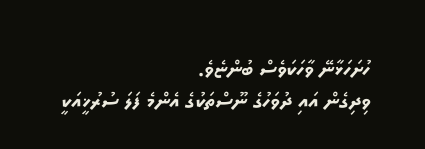ހުށަހަޅާނޭ ވާހަކަވެސް ބުންޏެވެ.
ވިދިގެން އައި ދުވަހުގެ ނޫސްތަކުގެ އެންމެ ފަލަ ސުރުޚީއަކީ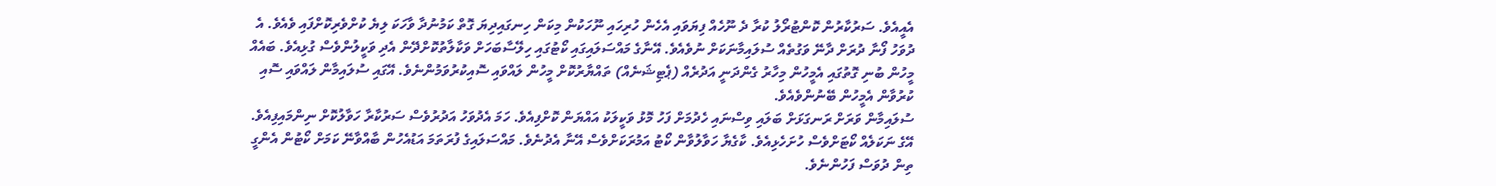އެއީއެވެ. ސަރުކާރުން ކޮންޓުރޯލު ކުރާ ދެ ނޫހެއް ފިޔަވައި އެހެން ހުރިހައި ނޫހަކުން މިކަން ހިނގައިދިޔަ ގޮތް ކަމުނުދާ ވާހަކަ ލިޔެ ކުށްވެރިކޮށްފައި ވެއެވެ. އެ ދުވަހު ފޯނާ ދުރަށް ދާނޭ ވަގުތެއް ސުލައިމާނަކަށް ނުވެއެވެ. އޭނާގެ މައްސަލައިގައި ކޯޓުގައި ހިލޭސާބަހަށް ވަކާލާތުކޮށްދޭން އެދި ވަކީލުންވެސް ގުޅިއެވެ. ބައެއް މީހުން ބުނި ގޮތުގައި އެމީހުން މިހާރު ގެންދަނީ އަދުރެއް (ޕެޓިޝަނެއް) ތައްޔާރުކޮށް މީހުން ލައްވައި ސޮއިކުރުވަމުންނެވެ. އޭގައި ސުލައިމާން ލައްވައި ސޮއި ކުރުވާން އެމީހުން ބޭނުންވެއެވެ.
ސުލައިމާން ވަރަށް ރަނގަޅަށް ބަލައި ވިސްނައި ހެދުމަށް ފަހު މޮޅު ވަކީލަކު އައްޔަން ކޮށްފިއެވެ. ހަމަ އެދުވަހު އަދުރުވެސް ސަރުކާރާ ހަވާލުކޮށް ނިންމައިފިއެވެ. އޭގެ ނަކަލެއް ކޯޓަށްވެސް ހުށަހެޅިއެވެ. ކާގެޔާ ހަވާލުވާން ކޯޓު އަމުރަކަށްވެސް އޭނާ އެދުނެވެ. މައްސަލައިގެ ފުރަތަމަ އަޑުއެހުން ބާއްވާނޭ ކަމަށް ކޯޓުން އެންގީ ތިން ދުވަސް ފަހުންނެވެ.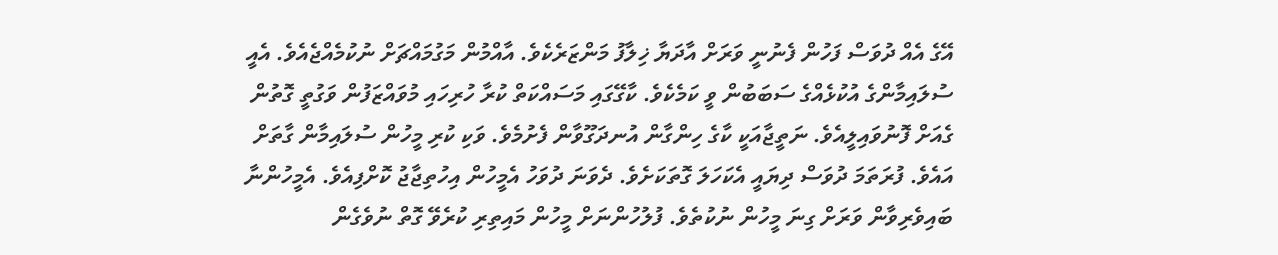އޭގެ އެއް ދުވަސް ފަހުން ފެނުނީ ވަރަށް އާދަޔާ ޚިލާފު މަންޒަރެކެވެ. އާއްމުން މަގުމައްޗަށް ނުކުމެއްޖެއެވެ. އެއީ ސުލައިމާންގެ އުކުޅެއްގެ ސަބަބުން ވީ ކަމެކެވެ. ކާގޭގައި މަސައްކަތް ކުރާ ހުރިހައި މުވައްޒަފުން ވަގުތީ ގޮތުން ގެއަށް ފޮނުވައިލީއެވެ. ނަތީޖާއަކީ ކާގެ ހިންގާން އުނދަގޫވާން ފެށުމެވެ. ވަކި ކުރި މީހުން ސުލައިމާން ގާތަށް އައެވެ. ފުރަތަމަ ދުވަސް ދިޔައީ އެކަހަލަ ގޮތަކަށެވެ. ދެވަނަ ދުވަހު އެމީހުން އިހުތިޖާޖު ކޮށްފިއެވެ. އެމީހުންނާ ބައިވެރިވާން ވަރަށް ގިނަ މީހުން ނުކުތެވެ. ފުލުހުންނަށް މީހުން މައިތިރި ކުރެވޭ ގޮތް ނުވެގެން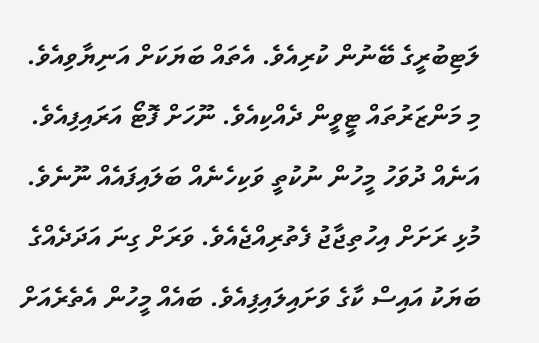ލަޓިބުރީގެ ބޭނުން ކުރިއެވެ. އެތައް ބަޔަކަށް އަނިޔާވިއެވެ. މި މަންޒަރުތައް ޓީވީން ދެއްކިއެވެ. ނޫހަށް ފޮޓޯ އަރައިފިއެވެ.
އަނެއް ދުވަހު މީހުން ނުކުތީ ވަކިހެނެއް ބަލައިފައެއް ނޫނެވެ. މުޅި ރަށަށް އިހުތިޖާޖު ފެތުރިއްޖެއެވެ. ވަރަށް ގިނަ އަދަދެއްގެ ބަޔަކު އައިސް ކާގެ ވަށައިލައިފިއެވެ. ބައެއް މީހުން އެތެރެއަށް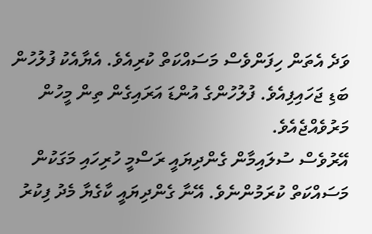ވަދެ އެތަން ހިފަންވެސް މަސައްކަތް ކުރިއެވެ. އެޔާއެކު ފުލުހުން ބަޑި ޖަހައިފިއެވެ. ފުލުހުންގެ އުންޑަ އަރައިގެން ތިން މީހުން މަރުވެއްޖެއެވެ.
އޭރުވެސް ސުލައިމާން ގެންދިޔައީ ރަސްމީ ހުރިހައި މަގަކުން މަސައްކަތް ކުރަމުންނެވެ. އޭނާ ގެންދިޔައީ ކާގެޔާ މެދު ފިކުރު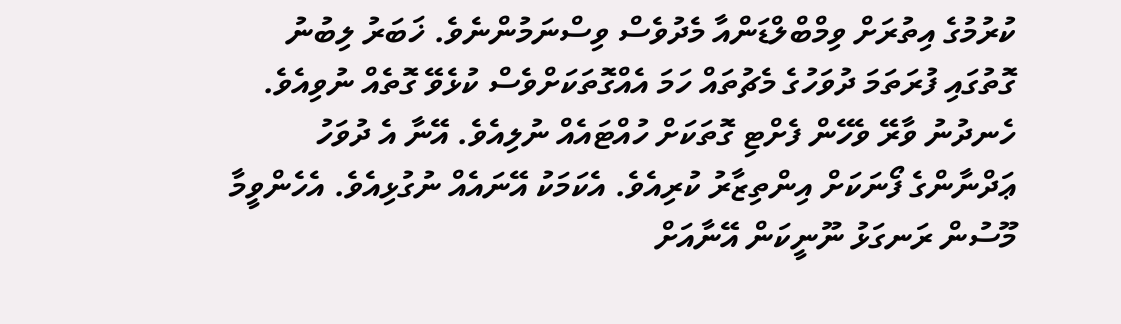ކުރުމުގެ އިތުރަށް ވިމްބްލްޑަންއާ މެދުވެސް ވިސްނަމުންނެވެ. ޚަބަރު ލިބުނު ގޮތުގައި ފުރަތަމަ ދުވަހުގެ މެޗުތައް ހަމަ އެއްގޮތަކަށްވެސް ކުޅެވޭ ގޮތެއް ނުވިއެވެ. ހެނދުނު ވާރޭ ވެހޭން ފެށްޓި ގޮތަކަށް ހުއްޓައެއް ނުލިއެވެ. އޭނާ އެ ދުވަހު ޢަދްނާންގެ ފޯނަކަށް އިންތިޒާރު ކުރިއެވެ. އެކަމަކު އޭނައެއް ނުގުޅިއެވެ. އެހެންވީމާ މޫސުން ރަނގަޅު ނޫނީކަން އޭނާއަށް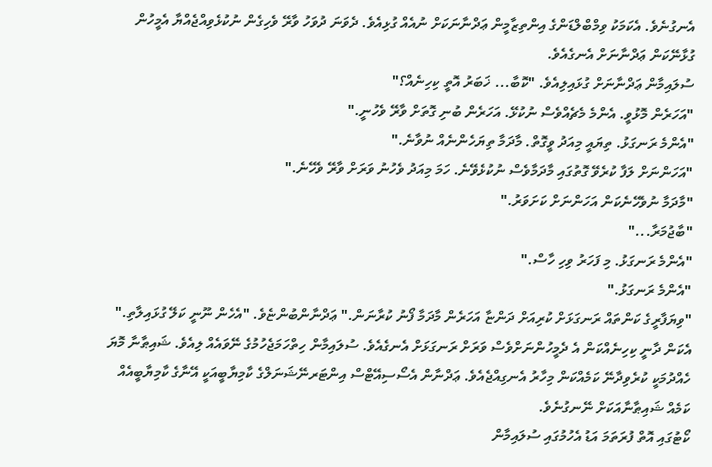އެނގުނެވެ. އެކަމަކު ވިމްބްލްޑަންގެ އިންތިޒާމީން ޢަދްނާނަކަށް ނުއެއް ގުޅިއެވެ. ދެވަނަ ދުވަހު ވާރޭ ވެހިގެން ނުކުޅެވިއްޖެއްޔާ އެމީހުން ގުޅާނޭކަން ޢަދްނާނަށް އެނގެއެވެ.
ސުލައިމާން ޢަދްނާނަށް ގުޅައިލިއެވެ. "ކޮބާ... ޚަބަރު އޮތީ ކިހިނެއް؟"
"އަހަރެން މޮޅުވީ. އެންމެ މެޗެއްވެސް ނުކުޅޭ. އަހަރެން ބުނި ގޮތަށް ވާރޭ ވެހުނީ."
"އެންމެ ރަނގަޅު. ތިޔައީ މިއަދު ވީގޮތް. މާދަމާ ތިޔަހެންނެއް ނުވާނެ."
"އަހަންނަށް ލަފާ ކުރެވޭ ގޮތުގައި މާދަމާވެސް ނުކުޅެވޭނެ. ހަމަ މިއަދު ވެހުނު ވަރަށް ވާރޭ ވެހޭނެ."
"މާދަމާ ނުވެހޭނެކަން އަހަންނަށް ކަށަވަރު."
"ބާޖުމަރާ..."
"އެންމެ ރަނގަޅު. މި ފަހަރު ވިހި ހާސް."
"އެންމެ ރަނގަޅު."
"ވިޔަފާރީގެ ކަންތައް ރަނގަޅަށް ކުރިއަށް ދަންޏާ އަހަރެން މާދަމާ ފޯނު ކުރާނަން." ޢަދްނާންބުންޏެވެ. "އެހެން ނޫނީ ކަލޭ ގުޅައިލާތި."
އެކަން ދާނީ ކިހިނެއްކަން އެ ދެމީހުންނަށްވެސް ވަރަށް ރަނގަޅަށް އެނގެއެވެ. ސުލައިމާން ހިތްހަމަޖެހުމުގެ ނޭވައެއް ލިއެވެ. ޝައިޠާނާ މޮޔަ ހެއްދުމަކީ ކުރެވިދާނޭ ކަމެއްކަން މިހާރު އެނގިއްޖެއެވެ. ޢަދްނާން އެސޯސިއޭޓްސް އިންޓަރނޭޝަނަލްގެ ކާމިޔާބީއަކީ އޭނާގެ ކާމިޔާބީއެއް ކަމެއް ޝައިޠާނާއަކަށް ނޭނގުނެވެ.
ކޯޓުގައި އޮތް ފުރަތަމަ އަޑު އެހުމުގައި ސުލައިމާން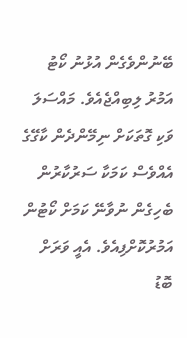ބޭނުންވެގެން އުޅުނު ކޯޓު އަމުރު ލިބިއްޖެއެވެ. މައްސަލަ ވަކި ގޮތަކަށް ނިމޭންދެން ކާގޭގެ އެއްވެސް ކަމަކާ ސަރުކާރުން ބެހިގެން ނުވާނޭ ކަމަށް ކޯޓުން އަމުރުކޮށްފިއެވެ. އެއީ ވަރަށް ބޮޑު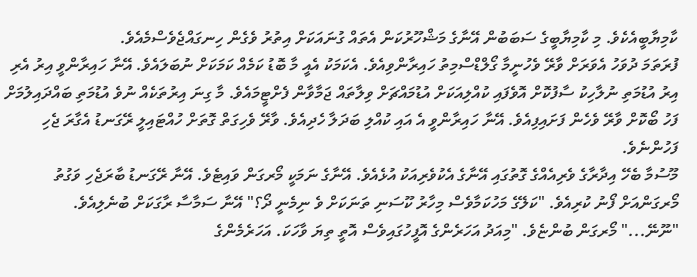ކާމިޔާބީއެކެވެ. މި ކާމިޔާބީގެ ސަބަބުން އޭނާގެ މަޝްހޫރުކަން އެތައް ގުނައަކަށް އިތުރު ވެގެން ހިނގައްޖެވެސްމެއެވެ.
ފުރަތަމަ ދުވަހު އެވަރަށް ވާރޭ ވެހުނީމާ ގޯލްޑްސްމިތު ހައިރާންވިއެވެ. އެކަމަކު އެއީ މާ ބޮޑު ކަމެއް ކަމަކަށް ނުބަލައެވެ. އޭނާ ހައިރާންވީ އިރު އެރި އިރު އުޑުމަތި ނުލާހިކު ސާފުކޮށް އޮވެފައި ކުއްލިއަކަށް އުޑުމައްޗަށް ވިލާތައް ޖަމާވާން ފެށްޓީމައެވެ. މާ ގިނަ އިރުތަކެއް ނުވެ އުޑުމަތި ބައްދައިލުމަށް ފަހު ބޯކޮށް ވާރޭ ވެހެން ފަށައިފިއެވެ. އޭނާ ހައިރާންވީ އެ އައި ކުއްލި ބަދަލާ ހެދިއެވެ. ވާރޭ ވެހިގަތް ގޮތަށް ހުއްޓައިލީ ރޭގަނޑު އެގާރަ ޖެހި ފަހުންނެވެ.
މޫސުމާ ބެހޭ އިދާރާގެ ވެރިއެއްގެ ގޮތުގައި އޭނާގެ އެކުވެރިއަކު އުޅެއެވެ. އޭނާގެ ނަމަކީ މޯރގަން ވައިޓެވެ. އޭނާ ރޭގަނޑު ބާރަޖެހި ވަގުތު މޯރގަންއަށް ފޯނު ކުރިއެވެ. "ކަލޭގެ މަހުކަމާވެސް މިހާރު ކޫސަނި ތަނަކަށް ވެ ނިމެނީ ދޯ؟" އޭނާ ސަމާސާ ރާގަކަށް ބުނެލިއެވެ.
"ނޫނޭ..." މޯރގަން ބުންޏެވެ. "މިއަދު އަހަރެންގެ އޮފީހުގައިވެސް އޮތީ ތިޔަ ވާހަކަ. އަހަރެމެންގެ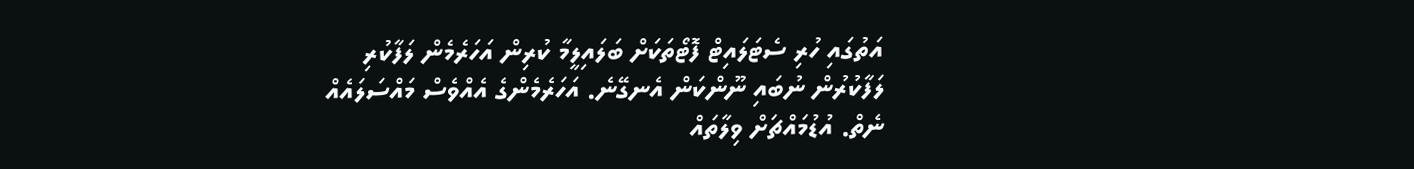އަތުގައި ހުރި ސެޓަލައިޓް ފޮޓޯތަކަށް ބަލައިލީމާ ކުރިން އަހަރެމެން ލަފާކުރި ލަފާކުރުން ނުބައި ނޫންކަން އެނގޭނެ. އަހަރެމެންގެ އެއްވެސް މައްސަލައެއް ނެތް. އުޑުމައްޗަށް ވިލާތައް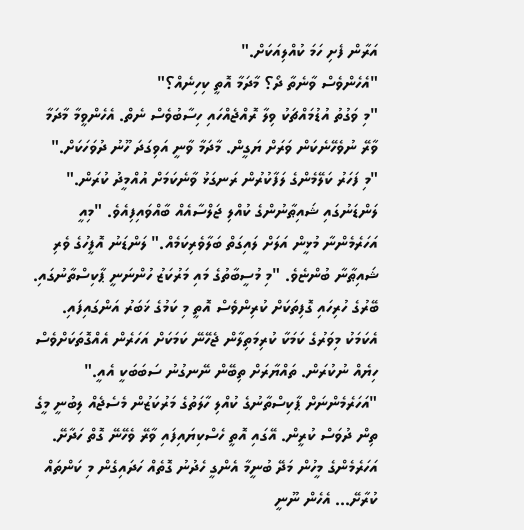އަރާން ފެށި ހަމަ ކުއްލިއަކަށް."
"އެހެންވެސް ވާނެތާ ދޯ؟ މާދަމާ އޮތީ ކިހިނެއް؟"
"މި ވަގުތު އުޑުމައްޗަކު ވިލާ ރޮއްޖެއްހައި ހިސާބުވެސް ނެތް. އެހެންވީމާ މާދަމާ ވާރޭ ނުވެހޭނެކަން ވަރަށް ޔަގީން. މާދަމާ ވާނީ އަވިގަދަ ހޫނު ދުވަހަކަށް."
"މި ފަހަރު ކަލޭމެންގެ ލަފާކުރުން ރަނގަޅު ވާނެކަމަށް އުއްމީދު ކުރަން."
ލަންޑަނުގައި ޝައިޠާނުންގެ ކުއްލި ޖަލްސާއެއް ބާއްވައިފިއެވެ. "މިއީ އަހަރެމެންނާ މުޅީން އަލަށް ލައިގަތް ބަލާވެރިކަމެއް." ލަންޑަނު އޮފީހުގެ ވެރި ޝައިޠާނާ ބުންޏެވެ. "މި މުސީބާތުގެ މައި މަރުކަޒު ހުންނަނީ ޕާކިސްތާނުގައި. ބޭރުގެ ހުރިހައި ގޮފިތަކަށް ކުރިންވެސް އޮތީ މި ކަމުގެ ޚަބަރު އަންގައިފައި. އެކަމަކު މިވަރުގެ ކަމަކާ ކުރިމަތިލާން ޖެހޭނޭ ކަމަކަށް އަހަރެން އެއްގޮތަކަށްވެސް ހިޔެއް ނުކުރަން. ތައްޔާރަށް ތިބޭން ނޭނގުނު ސަބަބަކީ އެއީ."
"އަހަރެމެންނަށް ޕާކިސްތާނުގެ ކުއްލި ހާލަތުގެ މަރުކަޒުން މެސެޖެއް ލިބުނީ މީގެ ތިން ދުވަސް ކުރީން. އޭގައި އޮތީ ހެސްކިޔައިފައި ވާރޭ ވެހޭނޭ ގޮތް ހަދާށޭ. އަހަރެމެންގެ މީހުން މަދޭ ބުނީމާ އެންގީ ހެދުނު ގޮތެއް ހަދައިގެން މި ކަންތައް ކުރާށޭ... އެހެން ނޫނީ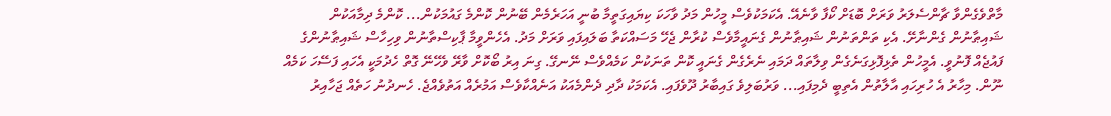މާތްވެގެންވާ ޗާންސެލަރު ވަރަށް ބޮޑަށް ކޯފާ ވާނެއޭ. އެކަމަކުވެސް މީހުން މަދު ވާހަކަ ކިޔައިގަތީމާ ބުނީ އަހަރެމެން ބޭނުން ކޮންމެ ގައުމަކުން... ކޮންމެ ދިމާއަކުން ޝައިޠާނުން ގެންނާށޭ. އެކި ތަންތަނުން ޝައިޠާނުން ގެނައީމާވެސް ކުރާން ޖެހޭ މަސައްކަތާ ބަލައިފައި ވަރަށް މަދު. އެހެންވީމާ ޕާކިސްތާނުން ވިހިހާސް ޝައިޠާނުންގެ ފައުޖެއް ފޮނުވީ. އެމީހުން ތެޅިފޮޅިގަނެގެން ވިލާތައް ދަމައި ނެރެގެން ގެނައީ ކޮން ތަނަކުން ކަމެއްވެސް ނޭނގޭ. ގިނަ އިރު ބޯކޮށް ވާރޭ ވެހޭނޭ ގޮތް ހެދުމަކީ އެހައި ފަސޭހަ ކަމެއް ނޫން. މިހާރު އެ ހުރިހައި އާލާތުން އެތިބީ ދެމިފައި... ވަރުބަލިވެ ގައިބާރު ދޫވެފައި. އެކަމަކު ދާދި ދެންމެއަކު އަނެއްކާވެސް އަމުރެއް އަތުވެއްޖެ. ހެނދުނު ހަތެއް ޖަހާއިރު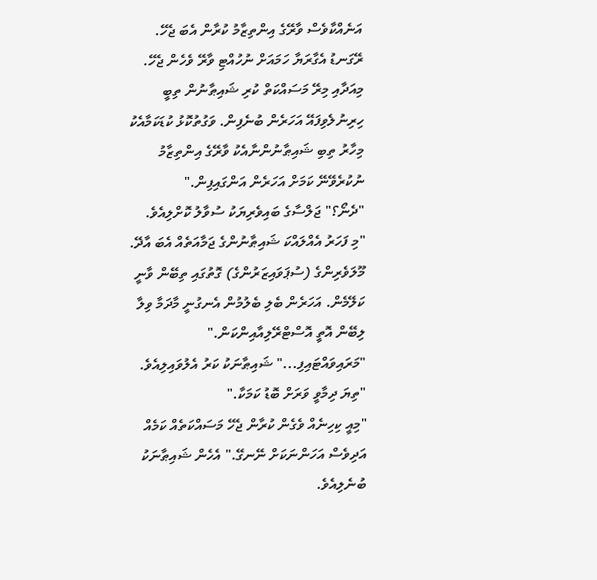އަނެއްކާވެސް ވާރޭގެ އިންތިޒާމު ކުރާން އެބަ ޖެހޭ. ރޭގަނޑު އެގާރަޔާ ހަމައަށް ނުހުއްޓި ވާރޭ ވެހެން ޖެހޭ. މިއަދާއި މިރޭ މަސައްކަތް ކުރި ޝައިޠާނުން ތިބީ ހިރިނުލެވިފައޭ އަހަރެން ބުނެފިން. ވަގުތުކޮޅު ކުޑަކަމާއެކު މިހާރު ތިބި ޝައިޠާނުންނާއެކު ވާރޭގެ އިންތިޒާމު ނުކުރެވޭނޭ ކަމަށް އަހަރެން އަންގައިފިން."
"ދެނޯ؟" ޖަލްސާގެ ބައިވެރިޔަކު ސުވާލު ކޮށްލިއެވެ.
"މި ފަހަރު އެއްލައްކަ ޝައިޠާނުންގެ ޖަމާއަތެއް އެބަ އާދޭ. މޫލަވެރިންގެ (ސުޕަވައިޒަރުންގެ) ގޮތުގައި ތިބޭން ވާނީ ކަލޭމެން. އަހަރެން ބެލި ބެލުމުން އެނގުނީ މާދަމާ ވިލާ ލިބޭން އޮތީ އޮސްޓްރޭލިއާއިންކަން."
"މަރައިވައްޓައިފި..." ޝައިޠާނަކު ކަރު އެލުވައިލިއެވެ. "ތިޔަ ދިމާވީ ވަރަށް ބޮޑު ކަމަކާ."
"މިއީ ކިހިނެއް ވެގެން ކުރާން ޖެހޭ މަސައްކަތެއް ކަމެއް އަދިވެސް އަހަންނަކަށް ނޭނގޭ." އެހެން ޝައިޠާނަކު ބުނެލިއެވެ.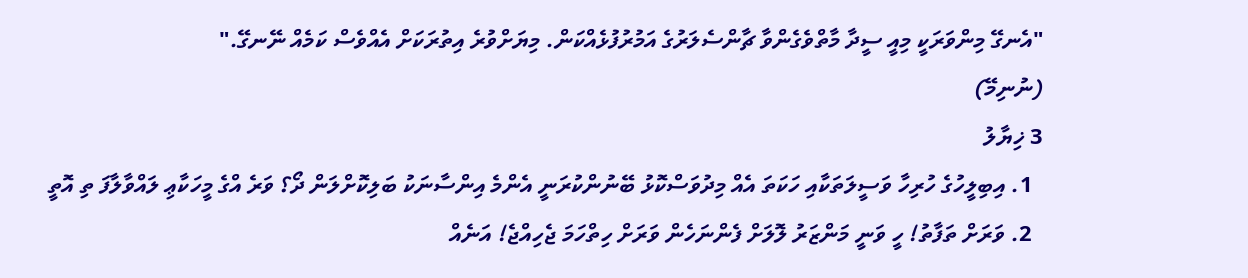"އެނގޭ މިންވަރަކީ މިއީ ސީދާ މާތްވެގެންވާ ޗާންސެލަރުގެ އަމުރުފުޅެއްކަން. މިޔަށްވުރެ އިތުރަކަށް އެއްވެސް ކަމެއް ނޭނގޭ."
(ނުނިމޭ)
3 ޚިޔާލު
  1. އިބިލީހުގެ ހުރިހާ ވަސީލަތަކާއި ހަކަތަ އެއް މިދުވަސްކޮޅު ބޭނުންކުރަނީ އެންމެ އިންސާނަކު ބަލިކޮށްލަން ދޯ؟ ވަރެ އްގެ މީހަކާޢި ލައްވާލާފަ ތި އޮތީ
  2. ވަރަށް ތަފާތު! ހީ ވަނީ މަންޒަރު ލޮލަށް ފެންނަހެން ވަރަށް ހިތްހަމަ ޖެހިއްޖެ! އަނެއް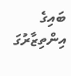ބައިގެ އިންތިޒާރުގަ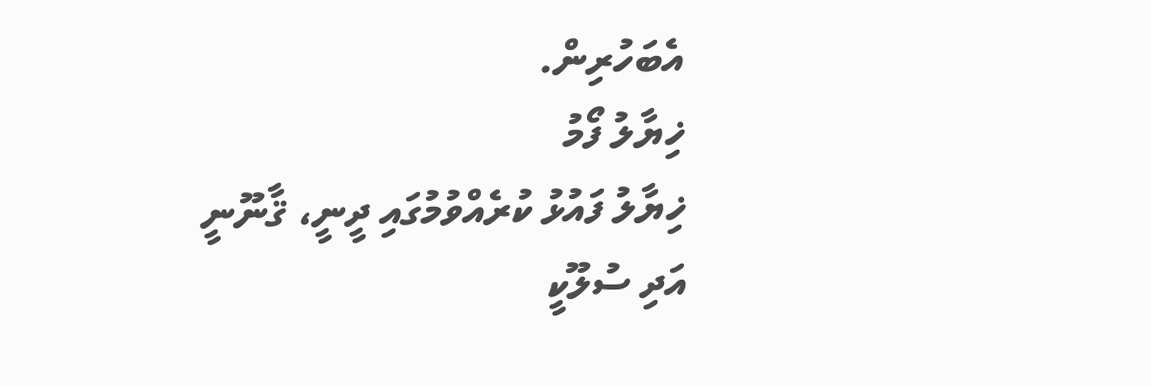އެބަހުރިން.
ޚިޔާލު ފޯމު
ޚިޔާލު ފައުޅު ކުރެއްވުމުގައި ދީނީ، ޤާނޫނީ އަދި ސުލޫކީ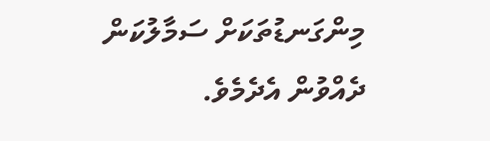މިންގަނޑުތަކަށް ސަމާލުކަން ދެއްވުން އެދެމެވެ.